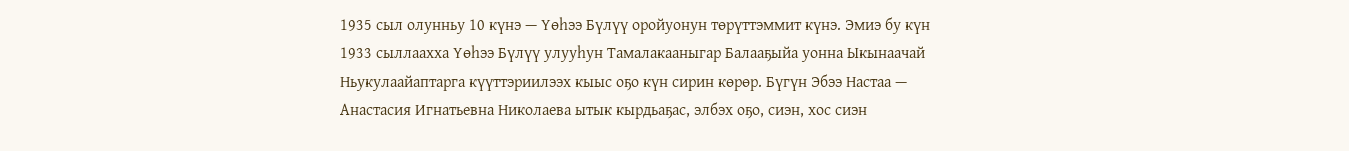1935 сыл олунньу 10 күнэ — Үөһээ Бүлүү оройуонун төрүттэммит күнэ. Эмиэ бу күн 1933 сыллаахха Үөһээ Бүлүү улууһун Тамалакааныгар Балааҕыйа уонна Ыкынаачай Ньукулаайаптарга күүттэриилээх кыыс оҕо күн сирин көрөр. Бүгүн Эбээ Настаа — Анастасия Игнатьевна Николаева ытык кырдьаҕас, элбэх оҕо, сиэн, хос сиэн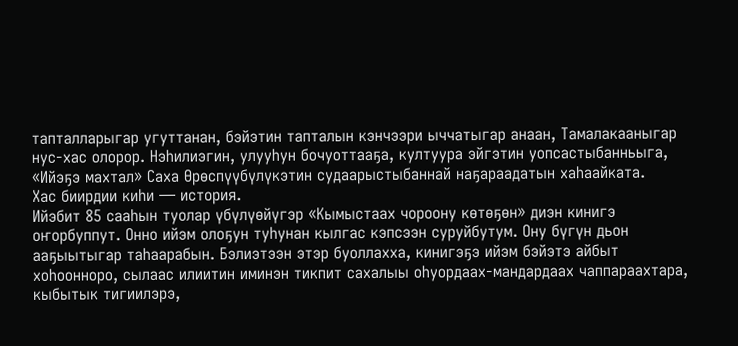тапталларыгар угуттанан, бэйэтин тапталын кэнчээри ыччатыгар анаан, Тамалакааныгар нус-хас олорор. Нэһилиэгин, улууһун бочуоттааҕа, култуура эйгэтин уопсастыбанньыга, «Ийэҕэ махтал» Саха Өрөспүүбүлүкэтин судаарыстыбаннай наҕараадатын хаһаайката.
Хас биирдии киһи — история.
Ийэбит 85 сааһын туолар үбүлүөйүгэр «Кымыстаах чороону көтөҕөн» диэн кинигэ оҥорбуппут. Онно ийэм олоҕун туһунан кылгас кэпсээн суруйбутум. Ону бүгүн дьон ааҕыытыгар таһаарабын. Бэлиэтээн этэр буоллахха, кинигэҕэ ийэм бэйэтэ айбыт хоһоонноро, сылаас илиитин иминэн тикпит сахалыы оһуордаах-мандардаах чаппараахтара, кыбытык тигиилэрэ,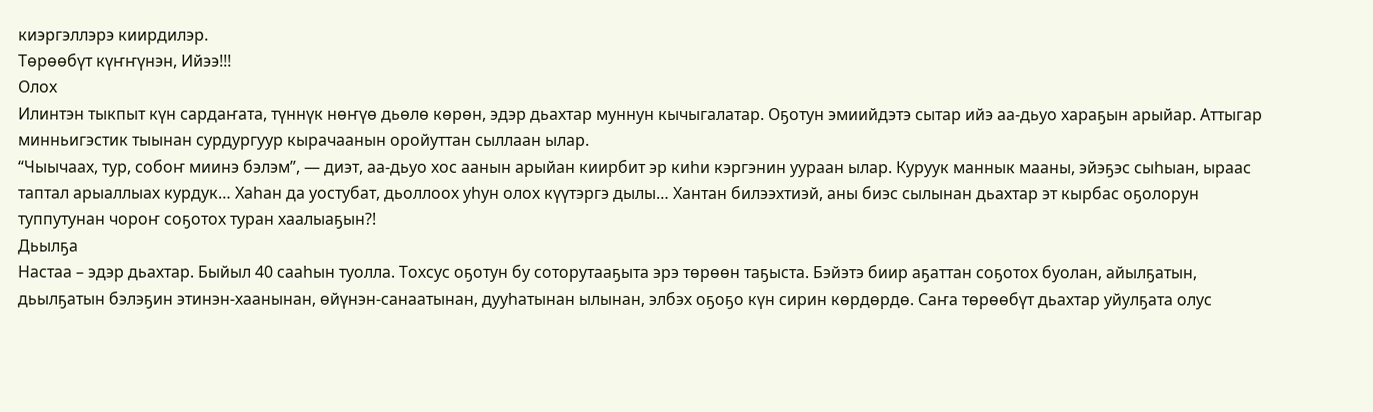киэргэллэрэ киирдилэр.
Төрөөбүт күҥҥүнэн, Ийээ!!!
Олох
Илинтэн тыкпыт күн сардаҥата, түннүк нөҥүө дьөлө көрөн, эдэр дьахтар муннун кычыгалатар. Оҕотун эмиийдэтэ сытар ийэ аа-дьуо хараҕын арыйар. Аттыгар минньигэстик тыынан сурдургуур кырачаанын оройуттан сыллаан ылар.
“Чыычаах, тур, собоҥ миинэ бэлэм”, — диэт, аа-дьуо хос аанын арыйан киирбит эр киһи кэргэнин уураан ылар. Куруук маннык мааны, эйэҕэс сыһыан, ыраас таптал арыаллыах курдук… Хаһан да уостубат, дьоллоох уһун олох күүтэргэ дылы… Хантан билээхтиэй, аны биэс сылынан дьахтар эт кырбас оҕолорун туппутунан чороҥ соҕотох туран хаалыаҕын?!
Дьылҕа
Настаа – эдэр дьахтар. Быйыл 40 сааһын туолла. Тохсус оҕотун бу соторутааҕыта эрэ төрөөн таҕыста. Бэйэтэ биир аҕаттан соҕотох буолан, айылҕатын, дьылҕатын бэлэҕин этинэн-хаанынан, өйүнэн-санаатынан, дууһатынан ылынан, элбэх оҕоҕо күн сирин көрдөрдө. Саҥа төрөөбүт дьахтар уйулҕата олус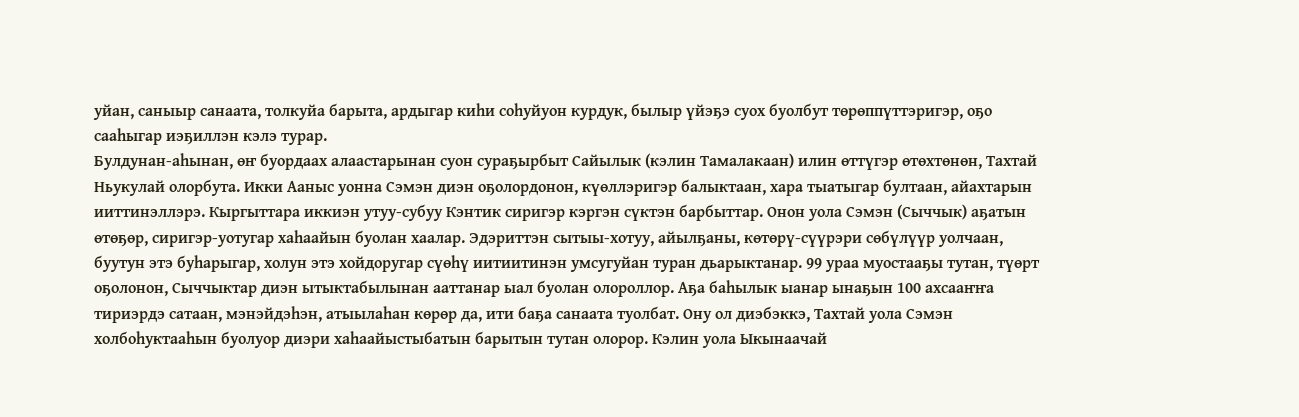уйан, саныыр санаата, толкуйа барыта, ардыгар киһи соһуйуон курдук, былыр үйэҕэ суох буолбут төрөппүттэригэр, оҕо сааһыгар иэҕиллэн кэлэ турар.
Булдунан-аһынан, өҥ буордаах алаастарынан суон сураҕырбыт Сайылык (кэлин Тамалакаан) илин өттүгэр өтөхтөнөн, Тахтай Ньукулай олорбута. Икки Ааныс уонна Сэмэн диэн оҕолордонон, күөллэригэр балыктаан, хара тыатыгар бултаан, айахтарын ииттинэллэрэ. Кыргыттара иккиэн утуу-субуу Кэнтик сиригэр кэргэн сүктэн барбыттар. Онон уола Сэмэн (Сыччык) аҕатын өтөҕөр, сиригэр-уотугар хаһаайын буолан хаалар. Эдэриттэн сытыы-хотуу, айылҕаны, көтөрү-сүүрэри сөбүлүүр уолчаан, буутун этэ буһарыгар, холун этэ хойдоругар сүөһү иитиитинэн умсугуйан туран дьарыктанар. 99 ураа муостааҕы тутан, түөрт оҕолонон, Сыччыктар диэн ытыктабылынан ааттанар ыал буолан олороллор. Аҕа баһылык ыанар ынаҕын 100 ахсааҥҥа тириэрдэ сатаан, мэнэйдэһэн, атыылаһан көрөр да, ити баҕа санаата туолбат. Ону ол диэбэккэ, Тахтай уола Сэмэн холбоһуктааһын буолуор диэри хаһаайыстыбатын барытын тутан олорор. Кэлин уола Ыкынаачай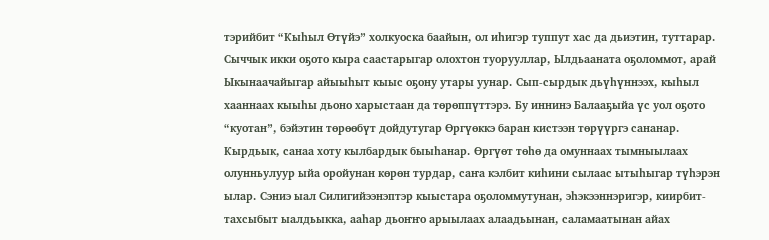тэрийбит “Кыһыл Өтүйэ” холкуоска баайын, ол иһигэр туппут хас да дьиэтин, туттарар.
Сыччык икки оҕото кыра саастарыгар олохтон туорууллар, Ылдьааната оҕоломмот, арай Ыкынаачайыгар айыыһыт кыыс оҕону утары уунар. Сып-сырдык дьүһүннээх, кыһыл хааннаах кыыһы дьоно харыстаан да төрөппүттэрэ. Бу иннинэ Балааҕыйа үс уол оҕото “куотан”, бэйэтин төрөөбүт дойдутугар Өргүөккэ баран кистээн төрүүргэ сананар. Кырдьык, санаа хоту кылбардык быыһанар. Өргүөт төһө да омуннаах тымныылаах олунньулуур ыйа оройунан көрөн турдар, саҥа кэлбит киһини сылаас ытыһыгар түһэрэн ылар. Сэниэ ыал Силигийээнэптэр кыыстара оҕоломмутунан, эһэкээннэригэр, киирбит-тахсыбыт ыалдьыкка, ааһар дьоҥҥо арыылаах алаадьынан, саламаатынан айах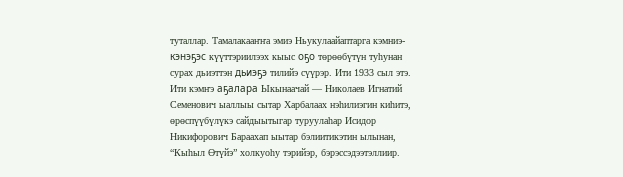туталлар. Тамалакааҥҥа эмиэ Ньукулаайаптарга кэмниэ-кэнэҕэс күүттэриилээх кыыс оҕо төрөөбүтүн туһунан сурах дьиэттэн дьиэҕэ тилийэ сүүрэр. Ити 1933 сыл этэ.
Ити кэмҥэ аҕалара Ыкынаачай — Николаев Игнатий Семенович ыаллыы сытар Харбалаах нэһилиэгин киһитэ, өрөспүүбүлүкэ сайдыытыгар туруулаһар Исидор Никифорович Бараахап ыытар бэлиитикэтин ылынан, “Кыһыл Өтүйэ” холкуоһу тэрийэр, бэрэссэдээтэллиир.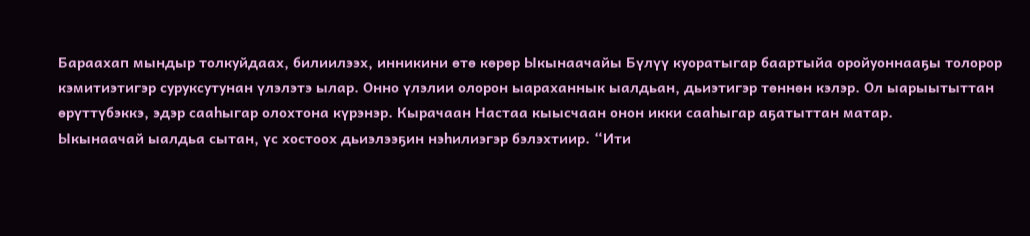Бараахап мындыр толкуйдаах, билиилээх, инникини өтө көрөр Ыкынаачайы Бүлүү куоратыгар баартыйа оройуоннааҕы толорор кэмитиэтигэр суруксутунан үлэлэтэ ылар. Онно үлэлии олорон ыараханнык ыалдьан, дьиэтигэр төннөн кэлэр. Ол ыарыытыттан өрүттүбэккэ, эдэр сааһыгар олохтона күрэнэр. Кырачаан Настаа кыысчаан онон икки сааһыгар аҕатыттан матар.
Ыкынаачай ыалдьа сытан, үс хостоох дьиэлээҕин нэһилиэгэр бэлэхтиир. “Ити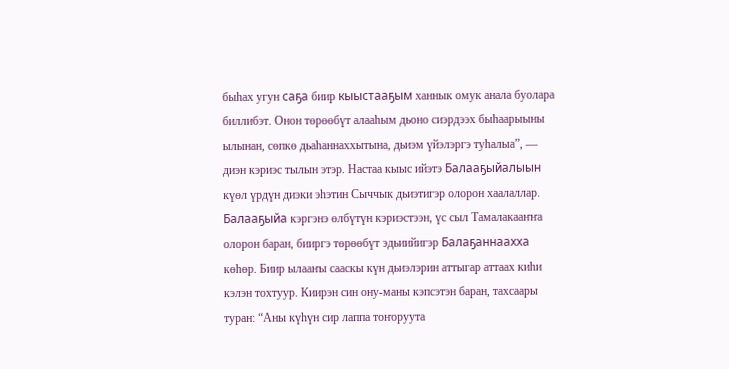быһах угун саҕа биир кыыстааҕым ханнык омук анала буолара биллибэт. Онон төрөөбүт алааһым дьоно сиэрдээх быһаарыыны ылынан, сөпкө дьаһаннаххытына, дьиэм үйэлэргэ туһалыа”, — диэн кэриэс тылын этэр. Настаа кыыс ийэтэ Балааҕыйалыын күөл үрдүн диэки эһэтин Сыччык дьиэтигэр олорон хаалаллар.
Балааҕыйа кэргэнэ өлбүтүн кэриэстээн, үс сыл Тамалакааҥҥа олорон баран, бииргэ төрөөбүт эдьиийигэр Балаҕаннаахха көһөр. Биир ылааҥы сааскы күн дьиэлэрин аттыгар аттаах киһи кэлэн тохтуур. Киирэн син ону-маны кэпсэтэн баран, тахсаары туран: “Аны күһүн сир лаппа тоҥоруута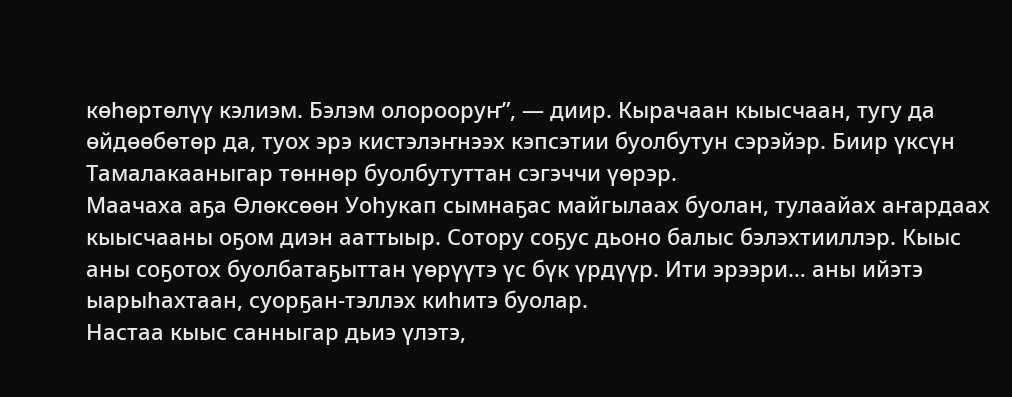көһөртөлүү кэлиэм. Бэлэм олорооруҥ”, — диир. Кырачаан кыысчаан, тугу да өйдөөбөтөр да, туох эрэ кистэлэҥнээх кэпсэтии буолбутун сэрэйэр. Биир үксүн Тамалакааныгар төннөр буолбутуттан сэгэччи үөрэр.
Маачаха аҕа Өлөксөөн Уоһукап сымнаҕас майгылаах буолан, тулаайах аҥардаах кыысчааны оҕом диэн ааттыыр. Сотору соҕус дьоно балыс бэлэхтииллэр. Кыыс аны соҕотох буолбатаҕыттан үөрүүтэ үс бүк үрдүүр. Ити эрээри… аны ийэтэ ыарыһахтаан, суорҕан-тэллэх киһитэ буолар.
Настаа кыыс санныгар дьиэ үлэтэ,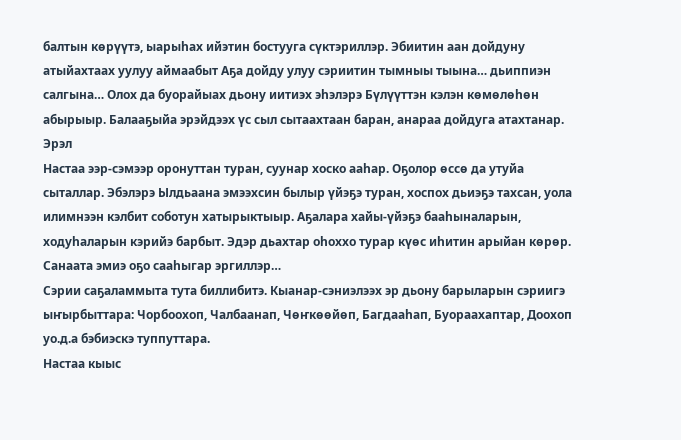балтын көрүүтэ, ыарыһах ийэтин бостууга сүктэриллэр. Эбиитин аан дойдуну атыйахтаах уулуу аймаабыт Аҕа дойду улуу сэриитин тымныы тыына… дьиппиэн салгына… Олох да буорайыах дьону иитиэх эһэлэрэ Бүлүүттэн кэлэн көмөлөһөн абырыыр. Балааҕыйа эрэйдээх үс сыл сытаахтаан баран, анараа дойдуга атахтанар.
Эрэл
Настаа ээр-сэмээр оронуттан туран, суунар хоско ааһар. Оҕолор өссө да утуйа сыталлар. Эбэлэрэ Ылдьаана эмээхсин былыр үйэҕэ туран, хоспох дьиэҕэ тахсан, уола илимнээн кэлбит соботун хатырыктыыр. Аҕалара хайы-үйэҕэ бааһыналарын, ходуһаларын кэрийэ барбыт. Эдэр дьахтар оһоххо турар күөс иһитин арыйан көрөр. Санаата эмиэ оҕо сааһыгар эргиллэр…
Сэрии саҕаламмыта тута биллибитэ. Кыанар-сэниэлээх эр дьону барыларын сэриигэ ыҥырбыттара: Чорбоохоп, Чалбаанап, Чөҥкөөйөп, Багдааһап, Буораахаптар, Доохоп уо.д.а бэбиэскэ туппуттара.
Настаа кыыс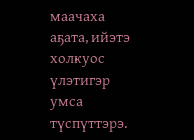маачаха аҕата, ийэтэ холкуос үлэтигэр умса түспүттэрэ.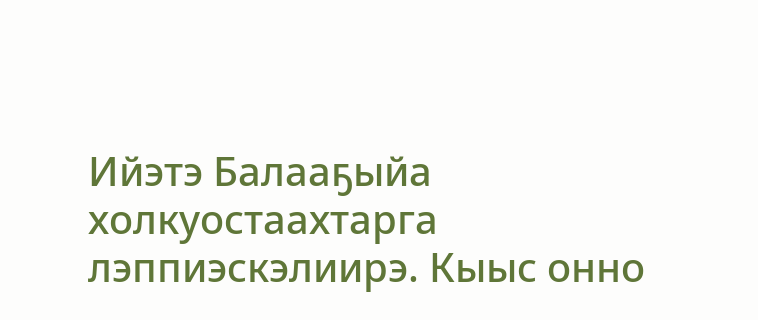Ийэтэ Балааҕыйа холкуостаахтарга лэппиэскэлиирэ. Кыыс онно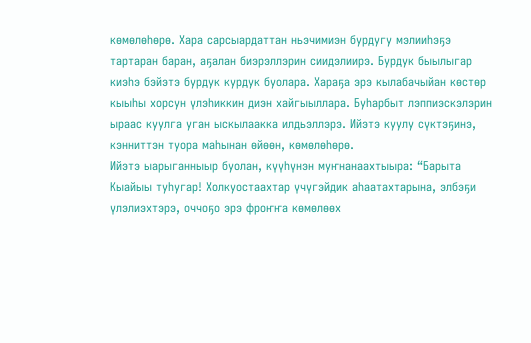көмөлөһөрө. Хара сарсыардаттан ньэчимиэн бурдугу мэлииһэҕэ тартаран баран, аҕалан биэрэллэрин сиидэлиирэ. Бурдук быылыгар киэһэ бэйэтэ бурдук курдук буолара. Хараҕа эрэ кылабачыйан көстөр кыыһы хорсун үлэһиккин диэн хайгыыллара. Буһарбыт лэппиэскэлэрин ыраас куулга уган ыскылаакка илдьэллэрэ. Ийэтэ куулу сүктэҕинэ, кэнниттэн туора маһынан өйөөн, көмөлөһөрө.
Ийэтэ ыарыганныыр буолан, күүһүнэн муҥнанаахтыыра: “Барыта Кыайыы туһугар! Холкуостаахтар үчүгэйдик аһаатахтарына, элбэҕи үлэлиэхтэрэ, оччоҕо эрэ фроҥҥа көмөлөөх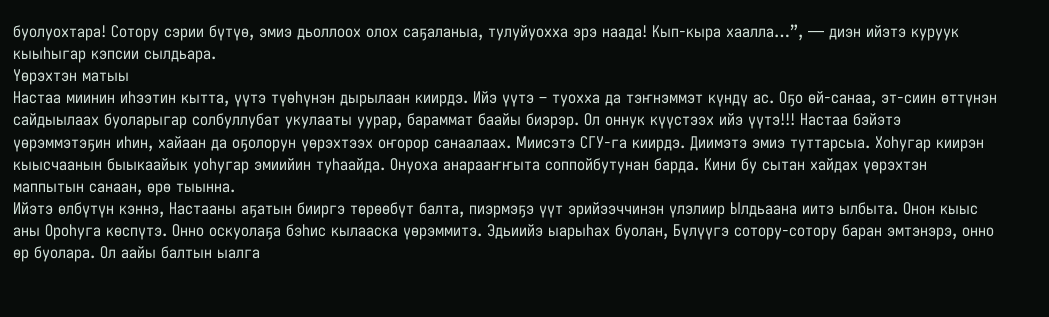буолуохтара! Сотору сэрии бүтүө, эмиэ дьоллоох олох саҕаланыа, тулуйуохха эрэ наада! Кып-кыра хаалла…”, — диэн ийэтэ куруук кыыһыгар кэпсии сылдьара.
Үөрэхтэн матыы
Настаа миинин иһээтин кытта, үүтэ түөһүнэн дырылаан киирдэ. Ийэ үүтэ – туохха да тэҥнэммэт күндү ас. Оҕо өй-санаа, эт-сиин өттүнэн сайдыылаах буоларыгар солбуллубат укулааты уурар, бараммат баайы биэрэр. Ол оннук күүстээх ийэ үүтэ!!! Настаа бэйэтэ үөрэммэтэҕин иһин, хайаан да оҕолорун үөрэхтээх оҥорор санаалаах. Миисэтэ СГУ-га киирдэ. Диимэтэ эмиэ туттарсыа. Хоһугар киирэн кыысчаанын быыкаайык уоһугар эмиийин туһаайда. Онуоха анарааҥҥыта соппойбутунан барда. Кини бу сытан хайдах үөрэхтэн маппытын санаан, өрө тыынна.
Ийэтэ өлбүтүн кэннэ, Настааны аҕатын бииргэ төрөөбүт балта, пиэрмэҕэ үүт эрийээччинэн үлэлиир Ылдьаана иитэ ылбыта. Онон кыыс аны Ороһуга көспүтэ. Онно оскуолаҕа бэһис кылааска үөрэммитэ. Эдьиийэ ыарыһах буолан, Бүлүүгэ сотору-сотору баран эмтэнэрэ, онно өр буолара. Ол аайы балтын ыалга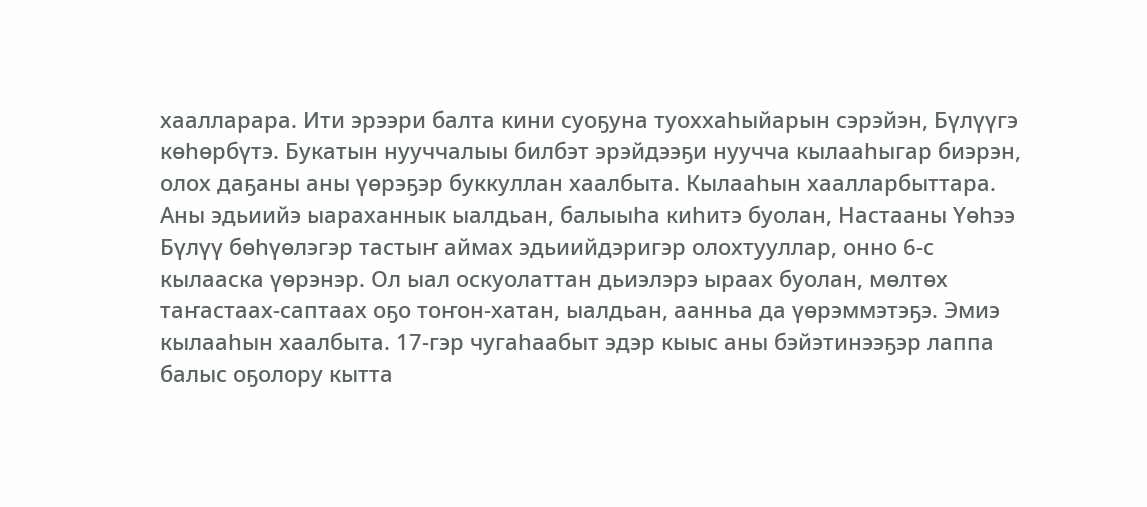хаалларара. Ити эрээри балта кини суоҕуна туоххаһыйарын сэрэйэн, Бүлүүгэ көһөрбүтэ. Букатын нууччалыы билбэт эрэйдээҕи нуучча кылааһыгар биэрэн, олох даҕаны аны үөрэҕэр буккуллан хаалбыта. Кылааһын хаалларбыттара.
Аны эдьиийэ ыараханнык ыалдьан, балыыһа киһитэ буолан, Настааны Үөһээ Бүлүү бөһүөлэгэр тастыҥ аймах эдьиийдэригэр олохтууллар, онно 6-с кылааска үөрэнэр. Ол ыал оскуолаттан дьиэлэрэ ыраах буолан, мөлтөх таҥастаах-саптаах оҕо тоҥон-хатан, ыалдьан, аанньа да үөрэммэтэҕэ. Эмиэ кылааһын хаалбыта. 17-гэр чугаһаабыт эдэр кыыс аны бэйэтинээҕэр лаппа балыс оҕолору кытта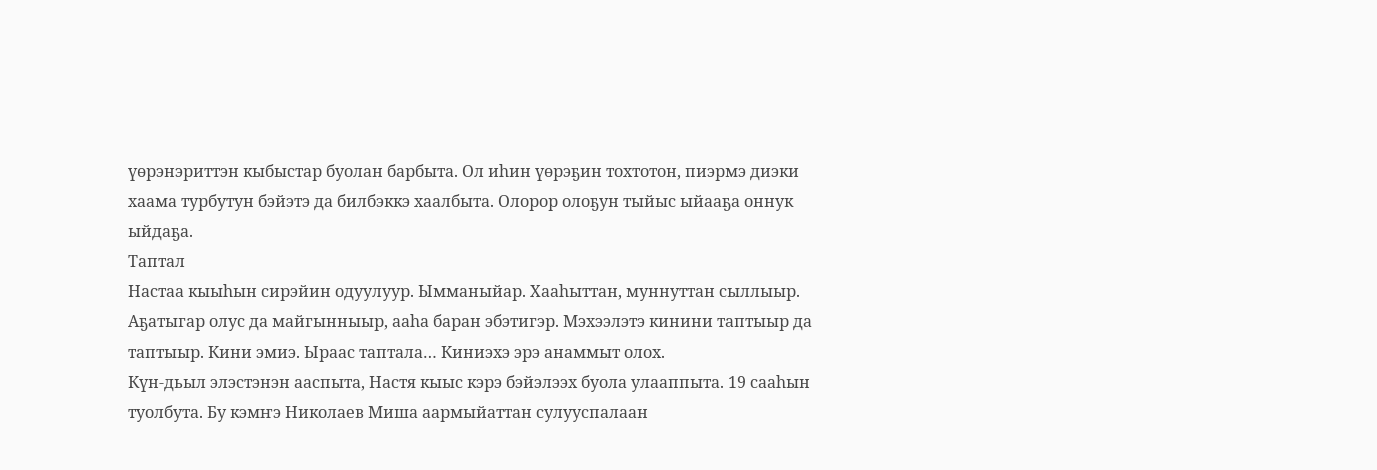үөрэнэриттэн кыбыстар буолан барбыта. Ол иһин үөрэҕин тохтотон, пиэрмэ диэки хаама турбутун бэйэтэ да билбэккэ хаалбыта. Олорор олоҕун тыйыс ыйааҕа оннук ыйдаҕа.
Таптал
Настаа кыыһын сирэйин одуулуур. Ымманыйар. Хааһыттан, муннуттан сыллыыр. Аҕатыгар олус да майгынныыр, ааһа баран эбэтигэр. Мэхээлэтэ кинини таптыыр да таптыыр. Кини эмиэ. Ыраас таптала… Киниэхэ эрэ анаммыт олох.
Күн-дьыл элэстэнэн ааспыта, Настя кыыс кэрэ бэйэлээх буола улааппыта. 19 сааһын туолбута. Бу кэмҥэ Николаев Миша аармыйаттан сулууспалаан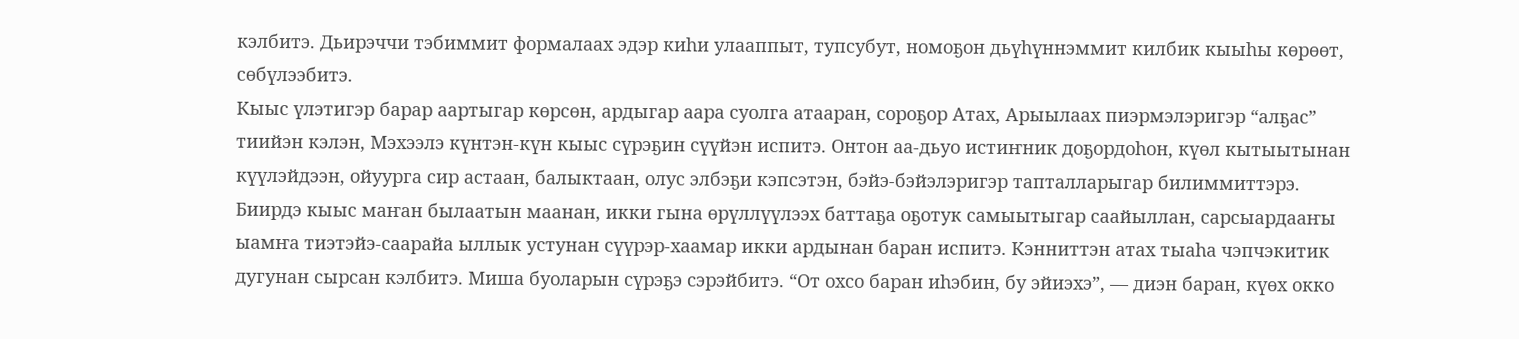кэлбитэ. Дьирэччи тэбиммит формалаах эдэр киһи улааппыт, тупсубут, номоҕон дьүһүннэммит килбик кыыһы көрөөт, сөбүлээбитэ.
Кыыс үлэтигэр барар аартыгар көрсөн, ардыгар аара суолга атааран, сороҕор Атах, Арыылаах пиэрмэлэригэр “алҕас” тиийэн кэлэн, Мэхээлэ күнтэн-күн кыыс сүрэҕин сүүйэн испитэ. Онтон аа-дьуо истиҥник доҕордоһон, күөл кытыытынан күүлэйдээн, ойуурга сир астаан, балыктаан, олус элбэҕи кэпсэтэн, бэйэ-бэйэлэригэр тапталларыгар билиммиттэрэ.
Биирдэ кыыс маҥан былаатын маанан, икки гына өрүллүүлээх баттаҕа оҕотук самыытыгар саайыллан, сарсыардааҥы ыамҥа тиэтэйэ-саарайа ыллык устунан сүүрэр-хаамар икки ардынан баран испитэ. Кэнниттэн атах тыаһа чэпчэкитик дугунан сырсан кэлбитэ. Миша буоларын сүрэҕэ сэрэйбитэ. “От охсо баран иһэбин, бу эйиэхэ”, — диэн баран, күөх окко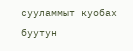сууламмыт куобах буутун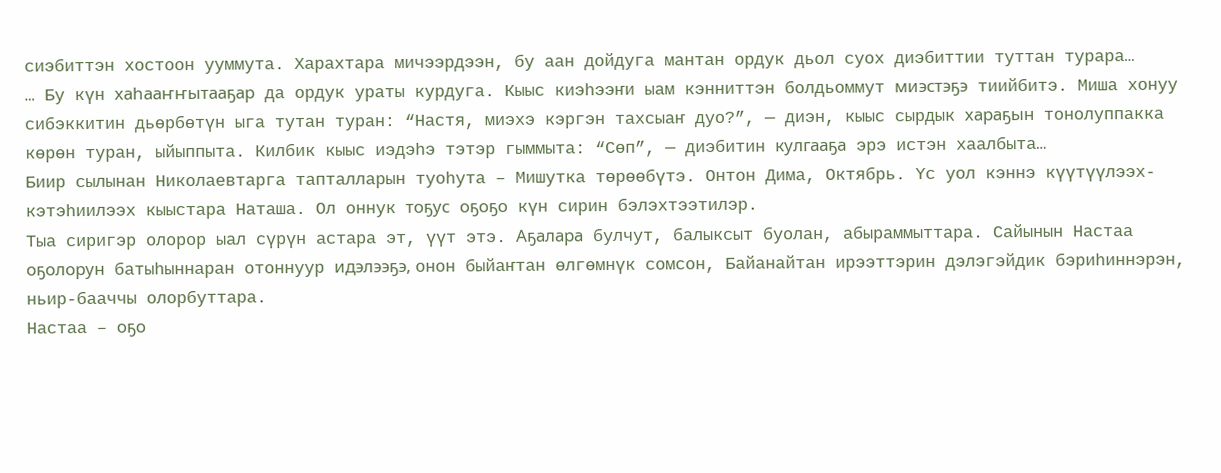сиэбиттэн хостоон ууммута. Харахтара мичээрдээн, бу аан дойдуга мантан ордук дьол суох диэбиттии туттан турара…
… Бу күн хаһааҥҥытааҕар да ордук ураты курдуга. Кыыс киэһээҥи ыам кэнниттэн болдьоммут миэстэҕэ тиийбитэ. Миша хонуу сибэккитин дьөрбөтүн ыга тутан туран: “Настя, миэхэ кэргэн тахсыаҥ дуо?”, — диэн, кыыс сырдык хараҕын тонолуппакка көрөн туран, ыйыппыта. Килбик кыыс иэдэһэ тэтэр гыммыта: “Сөп”, — диэбитин кулгааҕа эрэ истэн хаалбыта…
Биир сылынан Николаевтарга тапталларын туоһута – Мишутка төрөөбүтэ. Онтон Дима, Октябрь. Үс уол кэннэ күүтүүлээх-кэтэһиилээх кыыстара Наташа. Ол оннук тоҕус оҕоҕо күн сирин бэлэхтээтилэр.
Тыа сиригэр олорор ыал сүрүн астара эт, үүт этэ. Аҕалара булчут, балыксыт буолан, абыраммыттара. Сайынын Настаа оҕолорун батыһыннаран отоннуур идэлээҕэ, онон быйаҥтан өлгөмнүк сомсон, Байанайтан ирээттэрин дэлэгэйдик бэриһиннэрэн, ньир-бааччы олорбуттара.
Настаа – оҕо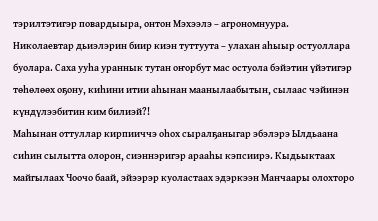тэрилтэтигэр повардыыра, онтон Мэхээлэ – агрономнуура.
Николаевтар дьиэлэрин биир киэн туттуута – улахан аһыыр остуоллара буолара. Саха ууһа ураннык тутан оҥорбут мас остуола бэйэтин үйэтигэр төһөлөөх оҕону, киһини итии аһынан маанылаабытын, сылаас чэйинэн күндүлээбитин ким билиэй?!
Маһынан оттуллар кирпииччэ оһох сыралҕаныгар эбэлэрэ Ылдьаана сиһин сылытта олорон, сиэннэригэр арааһы кэпсиирэ. Кыдьыктаах майгылаах Чоочо баай, эйээрэр куоластаах эдэркээн Манчаары олохторо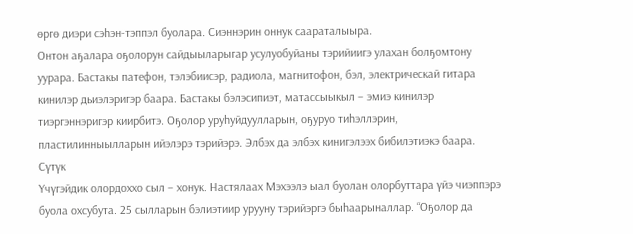өргө диэри сэһэн-тэппэл буолара. Сиэннэрин оннук саараталыыра.
Онтон аҕалара оҕолорун сайдыыларыгар усулуобуйаны тэрийиигэ улахан болҕомтону уурара. Бастакы патефон, тэлэбиисэр, радиола, магнитофон, бэл, электрическай гитара кинилэр дьиэлэригэр баара. Бастакы бэлэсипиэт, матассыыкыл – эмиэ кинилэр тиэргэннэригэр киирбитэ. Оҕолор уруһуйдуулларын, оҕуруо тиһэллэрин, пластилинныылларын ийэлэрэ тэрийэрэ. Элбэх да элбэх кинигэлээх бибилэтиэкэ баара.
Сүтүк
Үчүгэйдик олордоххо сыл – хонук. Настялаах Мэхээлэ ыал буолан олорбуттара үйэ чиэппэрэ буола охсубута. 25 сылларын бэлиэтиир урууну тэрийэргэ быһаарыналлар. “Оҕолор да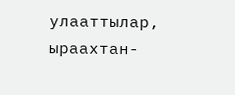улааттылар, ыраахтан-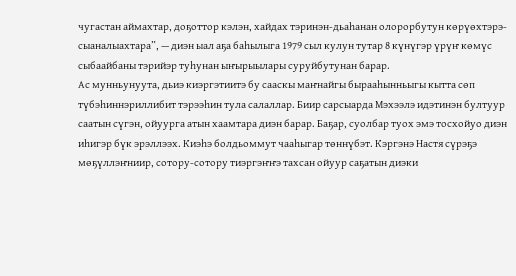чугастан аймахтар, доҕоттор кэлэн, хайдах тэринэн-дьаһанан олорорбутун көрүөхтэрэ-сыаналыахтара”, — диэн ыал аҕа баһылыга 1979 сыл кулун тутар 8 күнүгэр үрүҥ көмүс сыбаайбаны тэрийэр туһунан ыҥырыылары суруйбутунан барар.
Ас мунньунуута, дьиэ киэргэтиитэ бу сааскы маҥнайгы бырааһынньыгы кытта сөп түбэһиннэриллибит тэрээһин тула салаллар. Биир сарсыарда Мэхээлэ идэтинэн бултуур саатын сүгэн, ойуурга атын хаамтара диэн барар. Баҕар, суолбар туох эмэ тосхойуо диэн иһигэр бүк эрэллээх. Киэһэ болдьоммут чааһыгар төннүбэт. Кэргэнэ Настя сүрэҕэ мөҕүллэҥниир, сотору-сотору тиэргэҥҥэ тахсан ойуур саҕатын диэки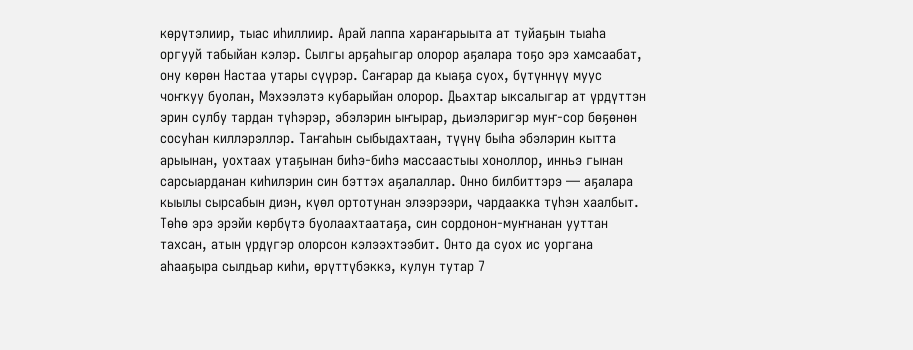көрүтэлиир, тыас иһиллиир. Арай лаппа хараҥарыыта ат туйаҕын тыаһа оргууй табыйан кэлэр. Сылгы арҕаһыгар олорор аҕалара тоҕо эрэ хамсаабат, ону көрөн Настаа утары сүүрэр. Саҥарар да кыаҕа суох, бүтүннүү муус чоҥкуу буолан, Мэхээлэтэ кубарыйан олорор. Дьахтар ыксалыгар ат үрдүттэн эрин сулбу тардан түһэрэр, эбэлэрин ыҥырар, дьиэлэригэр муҥ-сор бөҕөнөн сосуһан киллэрэллэр. Таҥаһын сыбыдахтаан, түүнү быһа эбэлэрин кытта арыынан, уохтаах утаҕынан биһэ-биһэ массаастыы хоноллор, инньэ гынан сарсыарданан киһилэрин син бэттэх аҕалаллар. Онно билбиттэрэ — аҕалара кыылы сырсабын диэн, күөл ортотунан элээрээри, чардаакка түһэн хаалбыт. Төһө эрэ эрэйи көрбүтэ буолаахтаатаҕа, син сордонон-муҥнанан ууттан тахсан, атын үрдүгэр олорсон кэлээхтээбит. Онто да суох ис уоргана аһааҕыра сылдьар киһи, өрүттүбэккэ, кулун тутар 7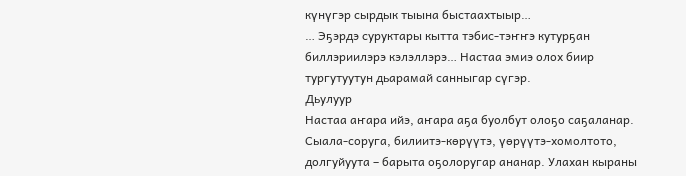күнүгэр сырдык тыына быстаахтыыр…
… Эҕэрдэ суруктары кытта тэбис-тэҥҥэ кутурҕан биллэриилэрэ кэлэллэрэ… Настаа эмиэ олох биир тургутуутун дьарамай санныгар сүгэр.
Дьулуур
Настаа аҥара ийэ, аҥара аҕа буолбут олоҕо саҕаланар. Сыала-соруга, билиитэ-көрүүтэ, үөрүүтэ-хомолтото, долгуйуута – барыта оҕолоругар ананар. Улахан кыраны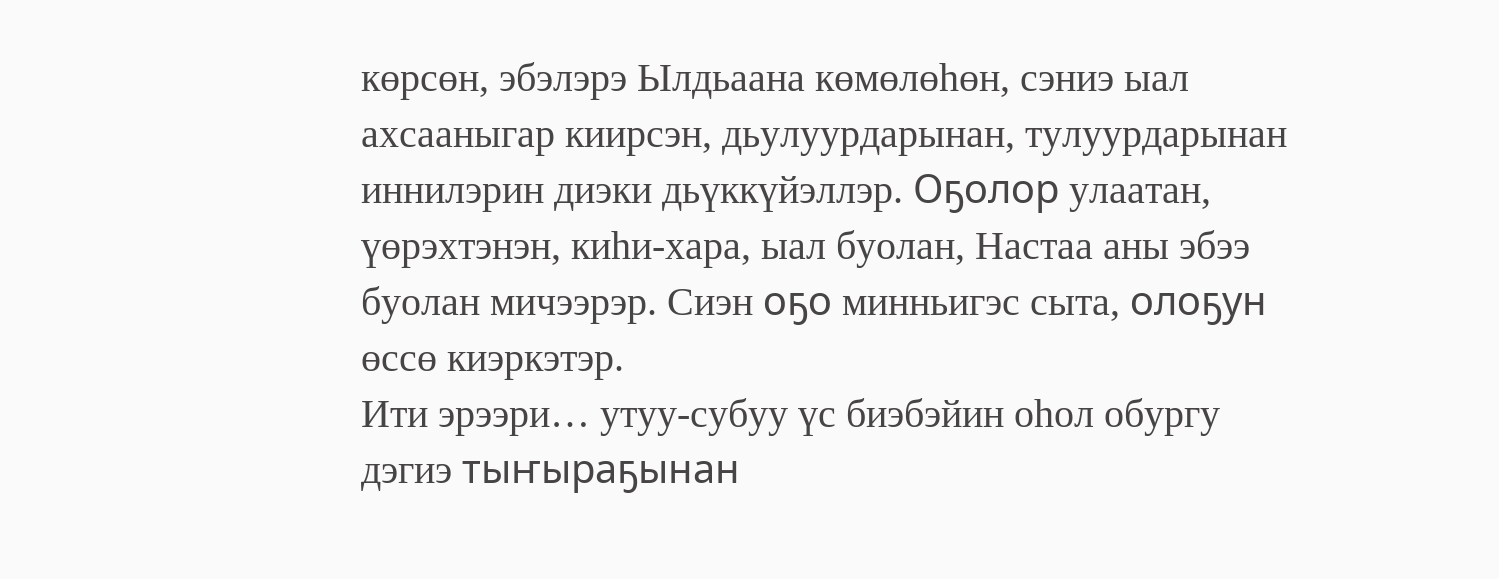көрсөн, эбэлэрэ Ылдьаана көмөлөһөн, сэниэ ыал ахсааныгар киирсэн, дьулуурдарынан, тулуурдарынан иннилэрин диэки дьүккүйэллэр. Оҕолор улаатан, үөрэхтэнэн, киһи-хара, ыал буолан, Настаа аны эбээ буолан мичээрэр. Сиэн оҕо минньигэс сыта, олоҕун өссө киэркэтэр.
Ити эрээри… утуу-субуу үс биэбэйин оһол обургу дэгиэ тыҥыраҕынан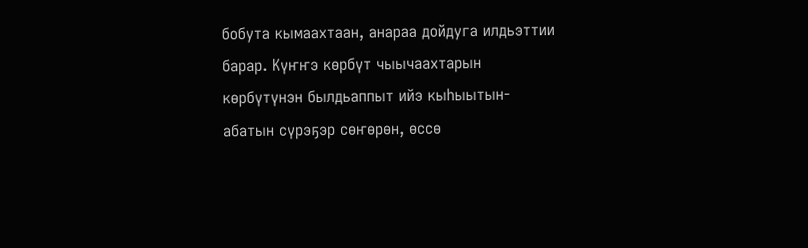бобута кымаахтаан, анараа дойдуга илдьэттии барар. Күҥҥэ көрбүт чыычаахтарын көрбүтүнэн былдьаппыт ийэ кыһыытын-абатын сүрэҕэр сөҥөрөн, өссө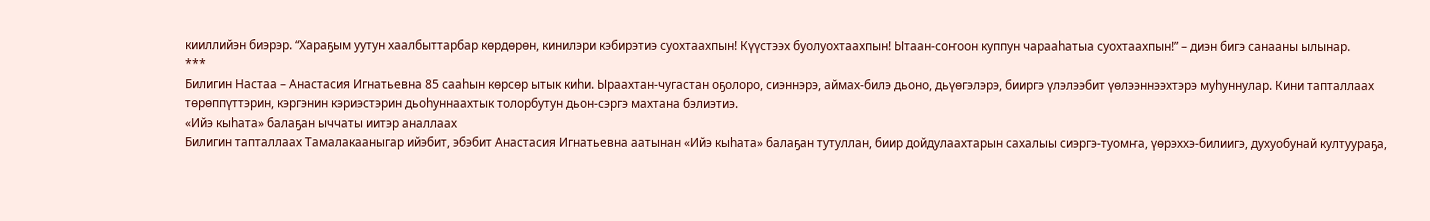кииллийэн биэрэр. “Хараҕым уутун хаалбыттарбар көрдөрөн, кинилэри кэбирэтиэ суохтаахпын! Күүстээх буолуохтаахпын! Ытаан-соҥоон куппун чарааһатыа суохтаахпын!” – диэн бигэ санааны ылынар.
***
Билигин Настаа – Анастасия Игнатьевна 85 сааһын көрсөр ытык киһи. Ыраахтан-чугастан оҕолоро, сиэннэрэ, аймах-билэ дьоно, дьүөгэлэрэ, бииргэ үлэлээбит үөлээннээхтэрэ муһуннулар. Кини тапталлаах төрөппүттэрин, кэргэнин кэриэстэрин дьоһуннаахтык толорбутун дьон-сэргэ махтана бэлиэтиэ.
«Ийэ кыһата» балаҕан ыччаты иитэр аналлаах
Билигин тапталлаах Тамалакааныгар ийэбит, эбэбит Анастасия Игнатьевна аатынан «Ийэ кыһата» балаҕан тутуллан, биир дойдулаахтарын сахалыы сиэргэ-туомҥа, үөрэххэ-билиигэ, духуобунай култуураҕа,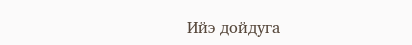Ийэ дойдуга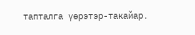тапталга үөрэтэр-такайар.